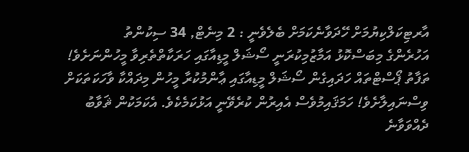އާރޓިކަލްކިޔުމަށް ހޭދަވާނެކަމަށް ބެލެވެނީ : 2 މިނެޓް, 34 ސިކުންތު
އަހުރެންގެ މިބަސްކޮޅު އަމާޒުމިކުރަނީ ސޯޝަލް މީޑިއާގައި ހަރަކާތްތެރިވާ މީހުންނަށެވެ! ތަފާތު ޕޯސްޓްތައް ހަދައިގެން ސޯޝަލް މީޑިއާގައި ޢާންމުކުރާ މީހުން މިދައްކާ ވާހަކަތަކަށް ވިސްނައިލާށެވެ! ހަމަޤައިމުވެސް އެއިރުން ކުރެވޭނީ އަޅުކަމެކެވެ. އެކަމަކުން ޘަވާބު ދެއްވަވާނެ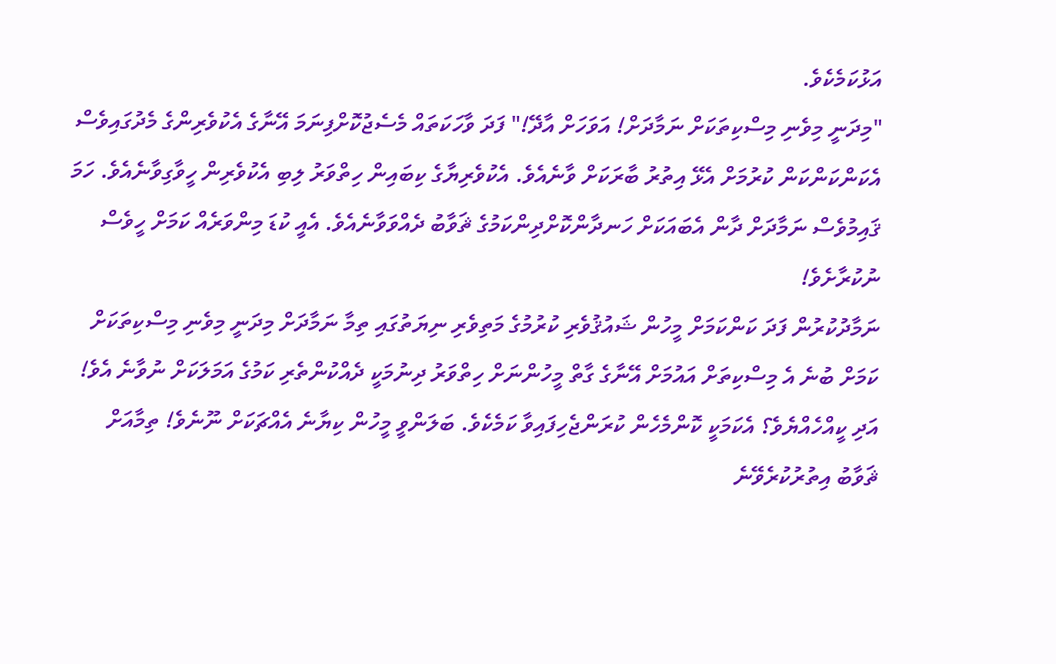އަޅުކަމެކެވެ.
"މިދަނީ މިވެނި މިސްކިތަކަށް ނަމާދަށް! އަވަހަށް އާދޭ!" ފަދަ ވާހަކަތައް މެސެޖުކޮށްފިނަމަ އޭނާގެ އެކުވެރިންގެ މެދުގައިވެސް އެކަންކަންކަން ކުރުމަށް އެޅޭ އިތުރު ބާރަކަށް ވާނެއެވެ. އެކުވެރިޔާގެ ކިބައިން ހިތްވަރު ލިބި އެކުވެރިން ހީވާގިވާނެއެވެ. ހަމަ ޤައިމުވެސް ނަމާދަށް ދާން އެބައަކަށް ހަނދާންކޮށްދިންކަމުގެ ޘަވާބު ދެއްވަވާނެއެވެ. އެއީ ކުޑަ މިންވަރެއް ކަމަށް ހީވެސް ނުކުރާށެވެ!
ނަމާދުކުރުން ފަދަ ކަންކަމަށް މީހުން ޝައުޤުވެރި ކުރުމުގެ މަތިވެރި ނިޔަތުގައި ތިމާ ނަމާދަށް މިދަނީ މިވެނި މިސްކިތަކަށް ކަމަށް ބުނެ އެ މިސްކިތަށް އައުމަށް އޭނާގެ ގާތް މީހުންނަށް ހިތްވަރު ދިނުމަކީ ދެއްކުންތެރި ކަމުގެ އަމަލަކަށް ނުވާނެ އެވެ! އަދި ކީއްހެއްޔެވެ؟ އެކަމަކީ ކޮންމެހެން ކުރަންޖެހިފައިވާ ކަމެކެވެ. ބަލަންވީ މީހުން ކިޔާނެ އެއްޗަކަށް ނޫނެވެ! ތިމާއަށް ޘަވާބު އިތުރުކުރެވޭނެ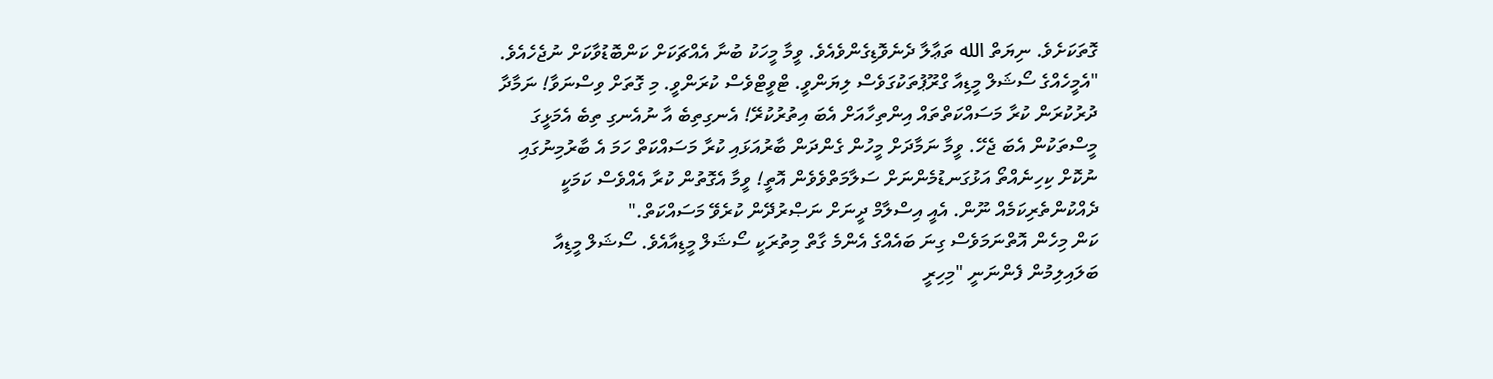ގޮތަކަށެވެ. ނިޔަތް الله ތަޢާލާ ދެނެވޮޑިގެންވެއެވެ. ވީމާ މީހަކު ބުނާ އެއްޗަކަށް ކަންބޮޑުވާކަށް ނުޖެހެއެވެ.
"އެމީހެއްގެ ސޯޝަލް މީޑިއާ ގްރޫޕުތަކުގަވެސް ލިޔަންވީ. ޓްވީޓްވެސް ކުރަންވީ. މި ގޮތަށް ވިސްނަވާ! ނަމާދާ ދުރުކުރަން ކުރާ މަސައްކަތްތައް އިންތިހާއަށް އެބަ އިތުރުކުރޭ! އެނގިތިބެ އާ ނުއެނގި ތިބެ އެމަޅީގަ މީސްތަކުން އެބަ ޖެހޭ. ވީމާ ނަމާދަށް މީހުން ގެންދަން ބާރުއަޅައި ކުރާ މަސައްކަތް ހަމަ އެ ބާރުމިނުގައި ނުކޮށް ކިހިނެއްތޯ އަޅުގަނޑުމެންނަށް ސަލާމަތްވެވެން އޮތީ! ވީމާ އެގޮތުން ކުރާ އެއްވެސް ކަމަކީ ދެއްކުންތެރިކަމެއް ނޫން. އެއީ އިސްލާމް ދީނަށް ނަޞްރުދޭން ކުރެވޭ މަސައްކަތް."
ކަން މިހެން އޮތްނަމަވެސް ގިނަ ބައެއްގެ އެންމެ ގާތް މިތުރަކީ ސޯޝަލް މީޑިއާއެވެ. ސޯޝަލް މީޑިއާ ބަލައިލިމުން ފެންނަނީ "މިހިރީ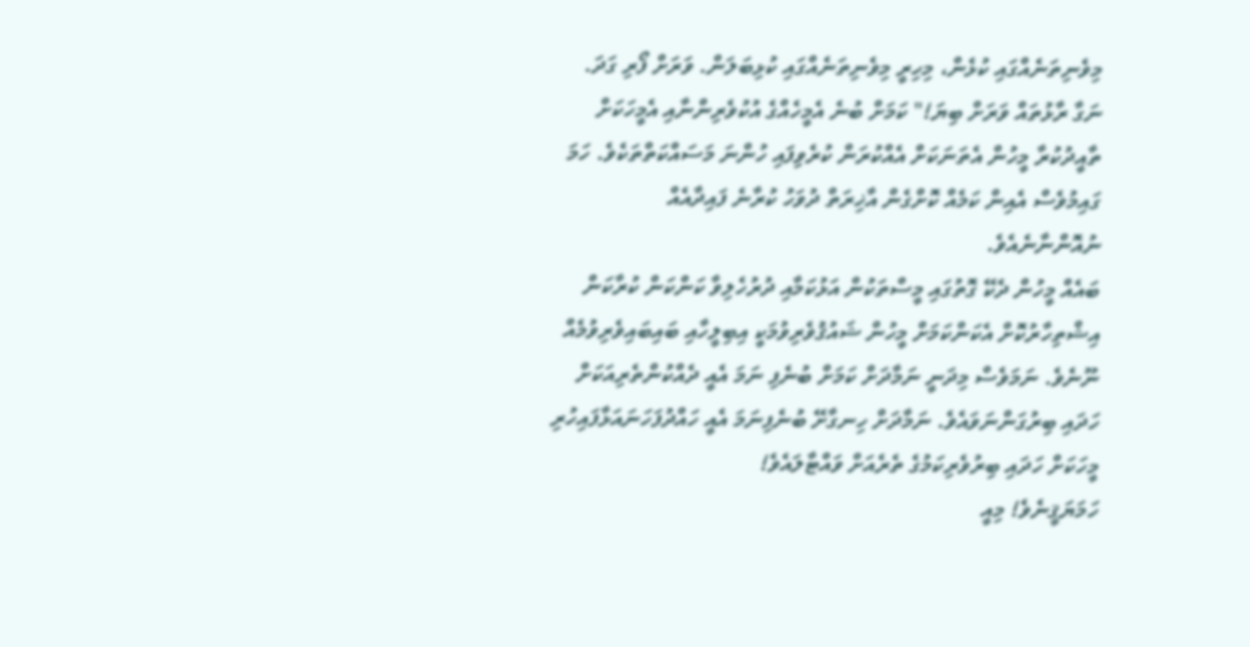މިވެނިތަނެއްގައި ކުޅެން، މިހިރީ މިވެނިތަނެއްގައި ކުޅިބަލަން. ވަރަށް ފޯރި ގަދަ. ނަގާ ރާޅުތައް ވަރަށް ބިޔަ!" ކަމަށް ބުނެ އެމީހެއްގެ އުކުވެރިންނާއި އެމީހަކަށް ތާއީދުކުރާ މީހުން އެތަނަކަށް އެއްކުރަން ކުރެވިފައި ހުންނަ މަސައްކަތްތަކެވެ. ހަމަ ގައިމުވެސް އެއިން ކަމެއް ކޮށްގެން އާޚިރަތް ދުވަހު ކުރާނެ ފައިދާއެއް ނުއޮންނާނެއެވެ.
ބައެއް މީހުން ދެކޭ ގޮތުގައި މީސްތަކުން އަޅުކަމާއި ދުރުހެލިވާ ކަންކަން ކުރާކަން އިޝްތިހާރުކޮށް އެކަންކަމަށް މީހުން ޝައުޤުވެރިވުމަކީ އިބިލީހާއި ބައިބައިވެރިވުމެއް ނޫނެވެ. ނަމަވެސް މިދަނީ ނަމާދަށް ކަމަށް ބުނެފި ނަމަ އެއީ ދެއްކުންތެރިއަކަށް ހަދައި ބިރުގަންނަވައެވެ. ނަމާދަށް ހިނގާށޭ ބުނެފިނަމަ އެއީ ހައްދުފަހަނައަޅާފައިހުރި މީހަކަށް ހަދައި ބިރުވެރިކަމުގެ ތެރެއަށް ވައްޓާލައެވެ!
ހަމަޔަޤީނެވެ! މިއީ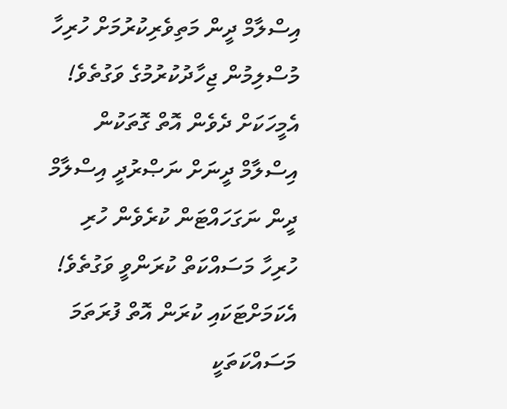އިސްލާމް ދީން މަތިވެރިކުރުމަށް ހުރިހާ މުސްލިމުން ޖިހާދުކުރުމުގެ ވަގުތެވެ! އެމީހަކަށް ދެވެން އޮތް ގޮތަކުން އިސްލާމް ދީނަށް ނަޞްރުދީ އިސްލާމް ދީން ނަގަހައްޓަން ކުރެވެން ހުރި ހުރިހާ މަސައްކަތް ކުރަންވީ ވަގުތެވެ! އެކަމަށްޓަކައި ކުރަން އޮތް ފުރަތަމަ މަސައްކަތަކީ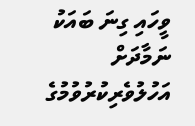ވީހައި ގިނަ ބައަކު ނަމާދަށް އަހުލުވެރިކުރުވުމުގެ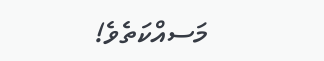މަސއްކަތެވެ!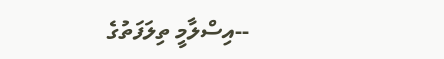--އިސްލާމީ ތިލަފަތުގެ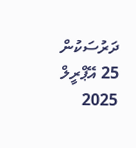ދަރުސަކުން
25 އޭޕްރީލް 2025